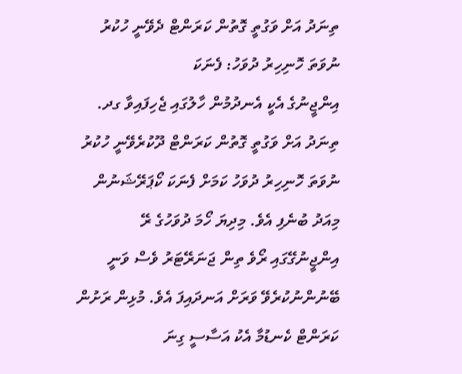ތިނަދު އަށް ވަގުތީ ގޮތުން ކަރަންޓް ދެވޭނީ ހުކުރު ނުވަތަ ހޮނިހިރު ދުވަހު: ފެނަކަ
އިންޖީނުގެ އެކީ އެނދުމުން ހާލުގައި ޖެހިފައިވާ ގދ. ތިނަދު އަށް ވަގުތީ ގޮތުން ކަރަންޓް ދޫކުރެވޭނީ ހުކުރު ނުވަތަ ހޮނިހިރު ދުވަހު ކަމަށް ފެނަކަ ކޯޕަރޭޝަނުން މިއަދު ބުނެފި އެވެ. މިދިޔަ ހޯމަ ދުވަހުގެ ރޭ އިންޖީނުގޭގައި ރޯވެ ތިން ޖަނަރޭޓަރު ވެސް ވަނީ ބޭނުންނުކުރެވޭ ވަރަށް އަނދައިފަ އެވެ. މުޅިން ރަށުން ކަރަންޓް ކެނޑުމާ އެކު އަސާސީ ގިނަ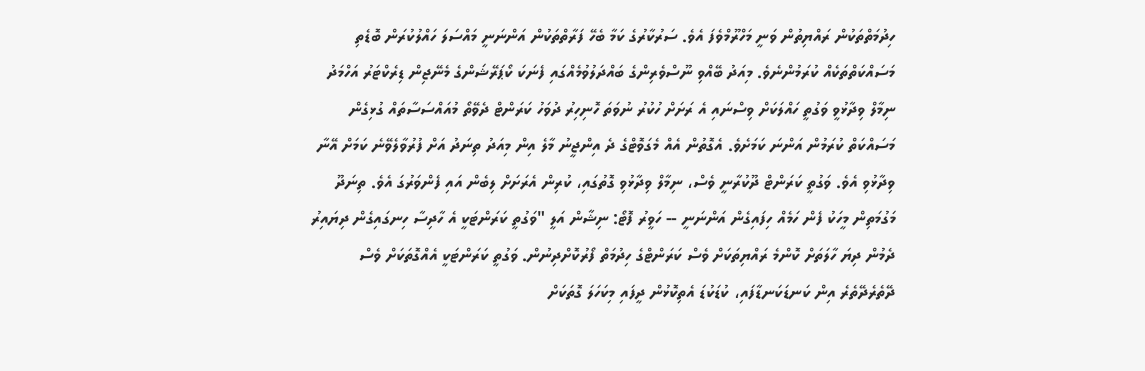ހިދުމަތްތަކުން ރައްޔިތުން ވަނީ މަހްރޫމްވެފަ އެވެ. ސަރުކާރުގެ ކަމާ ބެހޭ ފަރާތްތަކުން އަންނަނީ މައްސަލަ ހައްލުކުރަން ބޮޑެތި މަސައްކަތްތަކެއް ކުރަމުންނެވެ. މިއަދު ބޭއްވި ނޫސްވެރިންގެ ބައްދަލުވުމެއްގައި ފެނަކަ ކޯޕަރޭޝަންގެ މެނޭޖިން ޑިރެކްޓަރު އަހްމަދު ނިމާލް ވިދާޅުވީ ވަގުތީ ހައްލަކަށް ވިސްނައި އެ ރަށަށް ހުކުރު ނުވަތަ ހޮނިހިރު ދުވަހު ކަރަންޓް ދެވޭތޯ މުއައްސަސާތައް ގުޅިގެން މަސައްކަތް ކުރަމުން އަންނަ ކަމަށެވެ. އެގޮތުން އެއް މެގަވޮޓްގެ ދެ އިންޖީނު މާލެ އިން މިއަދު ތިނަދު އަށް ފުރުވާލެވޭނެ ކަމަށް އޭނާ ވިދާޅުވި އެވެ. ވަގުތީ ކަރަންޓް ދޫކުރާނީ ވެސް، ނިމާލް ވިދާޅުވި ގޮތުގައި، ކުރިން އެރަށަށް ލިބެން އައި ފެންވަރުގަ އެވެ. ތިނަދޫ މަގުމަތިން މީހަކު ފެން ހަމެއް ހިފައިގެން އަންނަނީ -- ހަވީރު ފޮޓޯ: ނިޝާން އަލީ "ވަގުތީ ކަރަންޓަކީ އެ ހާދިސާ ހިނގައިގެން ދިޔައިރު ދެމުން ދިޔަ ހާލަތަށް ކޮންމެ ރައްޔިތަކަށް ވެސް ކަރަންޓްގެ ހިދުމަތް ފޯރުކޮށްދިނުން. ވަގުތީ ކަރަންޓަކީ އެއްގޮތަކަށް ވެސް ދޭތެރެދޭތެރެ އިން ކަނޑަކަނޑާފައި، ކުޑަކުޑަ އެތިކޮޅުން ދީފައި މިކަހަލަ ގޮތަކަށް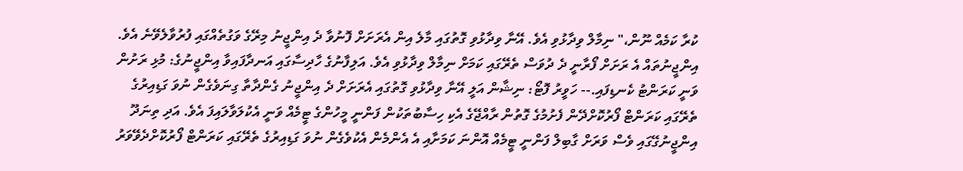ކުރާ ކަމެއް ނޫން،" ނިމާލް ވިދާޅުވި އެވެ. އޭނާ ވިދާޅުވި ގޮތުގައި މާލެ އިން އެރަށަށް ފޮނުވާ ދެ އިންޖީނު މިރޭގެ ވަގުތެއްގައި ފުރުވާލެވޭނެ އެވެ. އިންޖީނުތައް އެ ރަށަށް ފޯރާނީ ދެ ދުވަސް ތެރޭގައި ކަމަށް ނިމާލް ވިދާޅުވި އެވެ. އަލިފާނުގެ ހާދިސާގައި އަނދާފައިވާ އިންޖީނުގެ: މުޅި ރަށުން ވަނީ ކަރަންޓު ކެނޑިފައި.-- ހަވީރު ފޮޓޯ: ނިޝާން އަލީ އޭނާ ވިދާޅުވި ގޮތުގައި އެރަށަށް ދެ އިންޖީނު ގެންދާތާ ގިނަވެގެން ނުވަ ގަޑިއިރުގެ ތެރޭގައި ކަރަންޓް ފޯރުކޮށްދޭން ފެށުމުގެ ގޮތުން ރާއްޖޭގެ އެކި ހިސާބުތަކުން ފަންނީ މީހުންގެ ޓީމެއް ވަނީ އެކުލަވާލައިފަ އެވެ. އަދި ތިނަދޫ އިންޖީނުގޭގައި ވެސް ވަރަށް ގާބިލް ފަންނީ ޓީމެއް އޮންނަ ކަމަށާއި އެ އެންމެން އެކުވެގެން ނުވަ ގަޑިއިރުގެ ތެރޭގައި ކަރަންޓް ފޯރުކޮށްދެވޭވަރު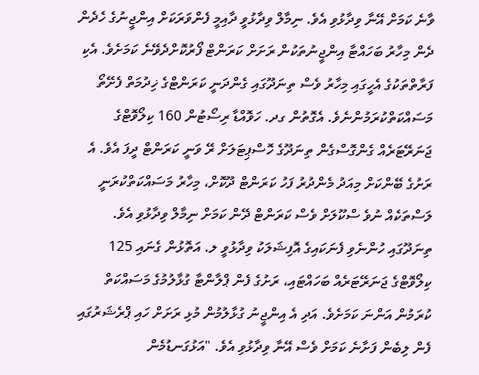ވާނެ ކަމަށް އޭނާ ވިދާޅުވި އެވެ. ނިމާލް ވިދާޅުވީ ދާއިމީ ފެންވަރަކަށް އިންޖީނުގެ ހެދެން ދެން މިހާރު ބަހައްޓާ އިންޖީނުތަކުން ރަށަށް ކަރަންޓް ފޯރުކޮށްދެވޭނެ ކަމަށެވެ. އެކި ފަރާތްތަކުގެ އެހީގައި މިހާރު ވެސް ތިނަދޫގައި ގެންދަނީ ކަރަންޓްގެ ޚިދުމަތް ފެށޭތޯ މަސައްކަތްކުރަމުންނެވެ. އެގޮތުން ގދ. ހަވޮއްޑާ ރިސޯޓުން 160 ކިލޯވޮޓްގެ ޖަނަރޭޓަރެއް ގެންގޮސްގެން ތިނަދޫގެ ހޮސްޕިޓަލަށް ރޭ ވަނީ ކަރަންޓް ދީފަ އެވެ. އެ ރަށުގެ ބޭންކަށް މިއަދު މެންދުރު ފަހު ކަރަންޓް ދޫކޮށް، މިހާރު މަސައްކަތްކުރަނީ ލަސްތަކެއް ނުވެ ސްކޫލަށް ވެސް ކަރަންޓް ދޭން ކަމަށް ނިމާލް ވިދާޅުވި އެވެ. ތިނަދޫގައި ހުންނެވި ފެނަކައިގެ އޮފިޝަލަކު ވިދާޅުވީ ލ. އަތޮޅުން ގެނައި 125 ކިލޯވޮޓްގެ ޖަނަރޭޓަރެއް ބަހައްޓައި، ރަށުގެ ފެން ޕްލާންޓާ ގުޅާލުމުގެ މަސައްކަތް ކުރަމުން އަންނަ ކަމަށެވެ. އަދި އެ އިންޖީނު ގުޅާލުމުން މުޅި ރަށަށް ހައި ޕްރެޝަރުގައި ފެން ލިބެން ފަށާނެ ކަމަށް ވެސް އޭނާ ވިދާޅުވި އެވެ. "އަޅުގަނޑުމެން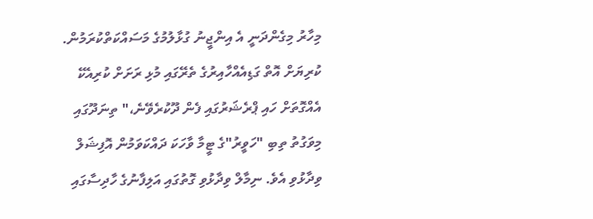މިހާރު މިގެންދަނީ އެ އިންޖީނު ގުޅާލުމުގެ މަސައްކަތްކުރަމުން. ކުރިޔަށް އޮތް ގަޑިއެއްހާއިރުގެ ތެރޭގައި މުޅި ރަށަށް ކުރިއެކޭ އެއްގޮތަށް ހައި ޕްރެޝަރުގައި ފެން ދޫކުރެވޭނެ،" ތިނަދޫގައި މިވަގުތު ތިބި "ހަވީރު"ގެ ޓީމާ ވާހަކަ ދައްކަވަމުން އޮފިޝަލް ވިދާޅުވި އެވެ. ނިމާލް ވިދާޅުވި ގޮތުގައި އަލިފާނުގެ ހާދިސާގައި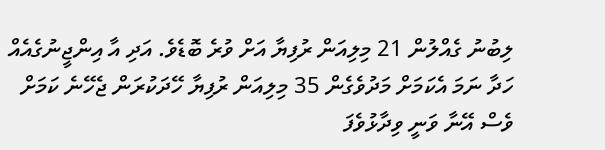ލިބުނު ގެއްލުން 21 މިލިއަން ރުފިޔާ އަށް ވުރެ ބޮޑެވެ. އަދި އާ އިންޖީނުގެއެއް ހަދާ ނަމަ އެކަމަށް މަދުވެގެން 35 މިލިއަން ރުފިޔާ ހޭދަކުރަން ޖެހޭނެ ކަމަށް ވެސް އޭނާ ވަނީ ވިދާޅުވެފަ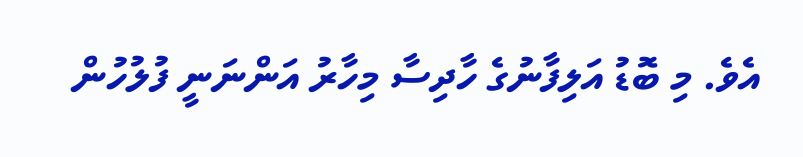އެވެ. މި ބޮޑު އަލިފާނުގެ ހާދިސާ މިހާރު އަންނަނީ ފުލުހުން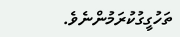ތަހުގީގުކުރަމުންނެވެ.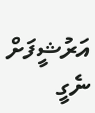އަރުޝީފަށް ނެގީ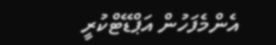އެންމެފަހުން އަޕްޑޭޓްކުރީ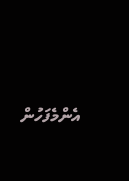އެންމެފަހުން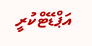އަޕްޑޭޓްކުރީ